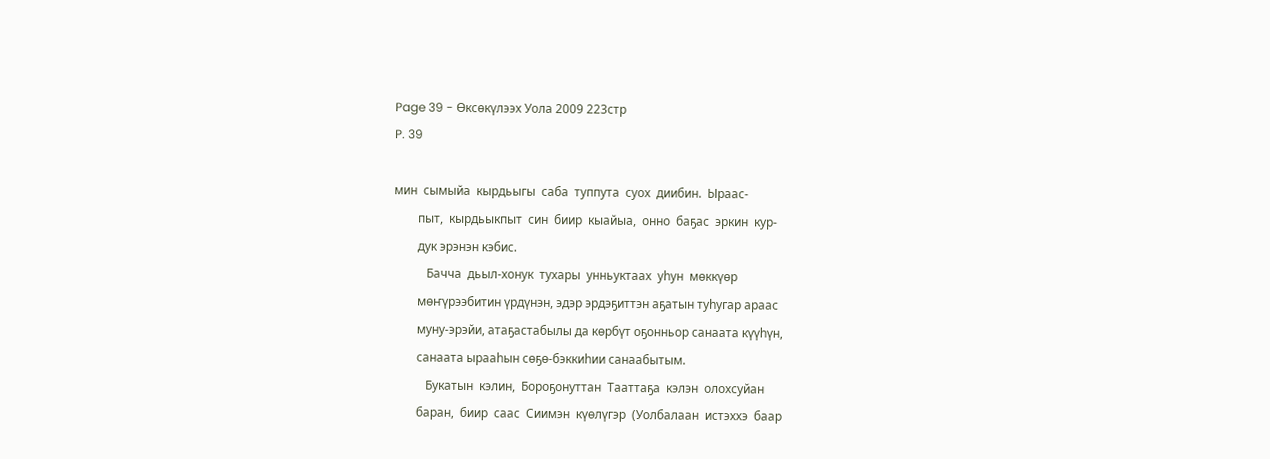Page 39 - Өксөкүлээх Уола 2009 223стр
P. 39

мин  сымыйа  кырдьыгы  саба  туппута  суох  диибин.  Ыраас-
        пыт,  кырдьыкпыт  син  биир  кыайыа,  онно  баҕас  эркин  кур-
        дук эрэнэн кэбис.
           Бачча  дьыл-хонук  тухары  унньуктаах  уһун  мөккүөр
        мөҥүрээбитин үрдүнэн, эдэр эрдэҕиттэн аҕатын туһугар араас
        муну-эрэйи, атаҕастабылы да көрбүт оҕонньор санаата күүһүн,
        санаата ырааһын сөҕө-бэккиһии санаабытым.
           Букатын  кэлин,  Бороҕонуттан  Тааттаҕа  кэлэн  олохсуйан
        баран,  биир  саас  Сиимэн  күөлүгэр  (Уолбалаан  истэххэ  баар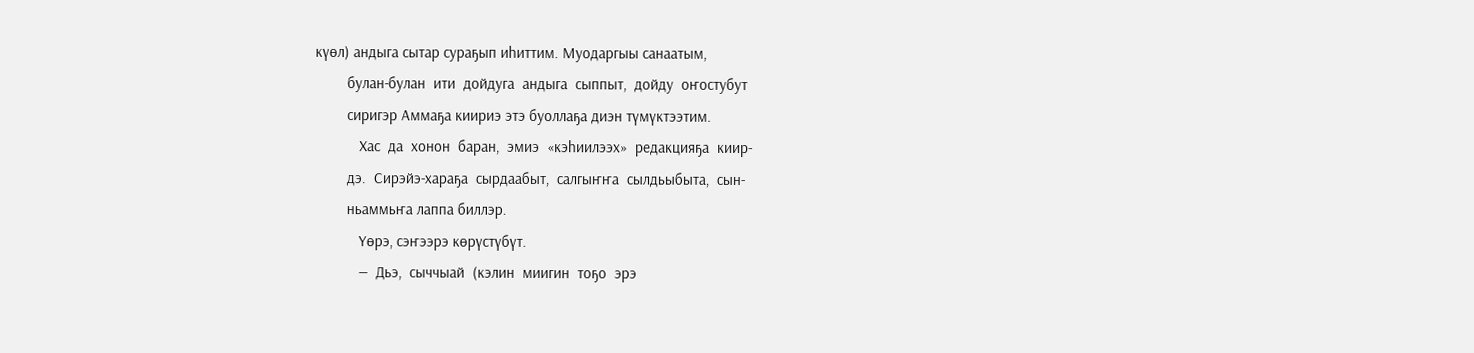күөл) андыга сытар сураҕып иһиттим. Муодаргыы санаатым,
        булан-булан  ити  дойдуга  андыга  сыппыт,  дойду  оҥостубут
        сиригэр Аммаҕа киириэ этэ буоллаҕа диэн түмүктээтим.
           Хас  да  хонон  баран,  эмиэ  «кэһиилээх»  редакцияҕа  киир-
        дэ.  Сирэйэ-хараҕа  сырдаабыт,  салгыҥҥа  сылдьыбыта,  сын-
        ньаммьҥа лаппа биллэр.
           Үөрэ, сэҥээрэ көрүстүбүт.
           —  Дьэ,  сыччыай  (кэлин  миигин  тоҕо  эрэ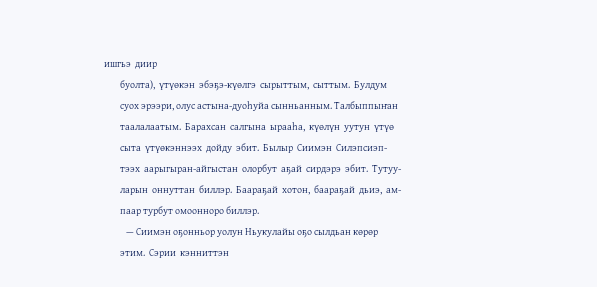ишгьэ  диир
        буолта),  үтүөкэн  эбэҕэ-күөлгэ  сырыттым,  сыттым.  Булдум
        суох эрээри, олус астына-дуоһуйа сынньанным. Талбыппыҥан
        таалалаатым.  Барахсан  салгына  ырааһа,  күөлүн  уутун  үтүө
        сыта  үтүөкэннээх  дойду  эбит.  Былыр  Сиимэн  Силэпсиэп-
        тээх  аарыгыран-айгыстан  олорбут  аҕай  сирдэрэ  эбит.  Тутуу-
        ларын  оннуттан  биллэр.  Баараҕай  хотон,  баараҕай  дьиэ,  ам-
        паар турбут омоонноро биллэр.
           — Сиимэн оҕонньор уолун Ньукулайы оҕо сылдьан көрөр
        этим.  Сэрии  кэнниттэн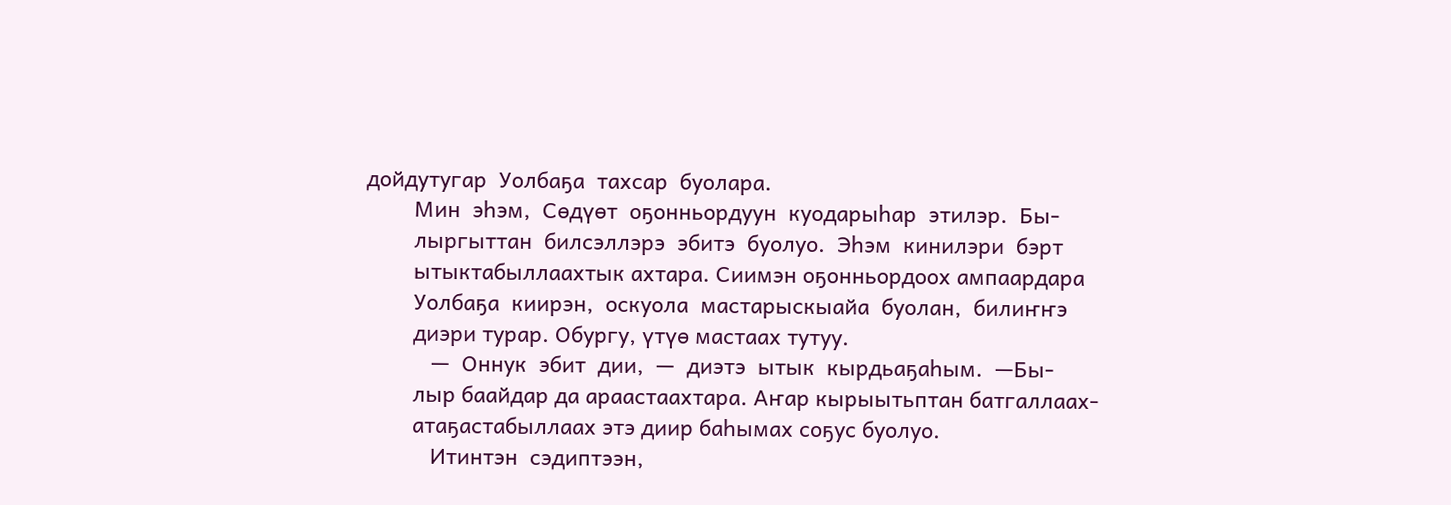дойдутугар  Уолбаҕа  тахсар  буолара.
        Мин  эһэм,  Сөдүөт  оҕонньордуун  куодарыһар  этилэр.  Бы-
        лыргыттан  билсэллэрэ  эбитэ  буолуо.  Эһэм  кинилэри  бэрт
        ытыктабыллаахтык ахтара. Сиимэн оҕонньордоох ампаардара
        Уолбаҕа  киирэн,  оскуола  мастарыскыайа  буолан,  билиҥҥэ
        диэри турар. Обургу, үтүө мастаах тутуу.
           —  Оннук  эбит  дии,  —  диэтэ  ытык  кырдьаҕаһым.  —Бы-
        лыр баайдар да араастаахтара. Аҥар кырыытьптан батгаллаах-
        атаҕастабыллаах этэ диир баһымах соҕус буолуо.
           Итинтэн  сэдиптээн,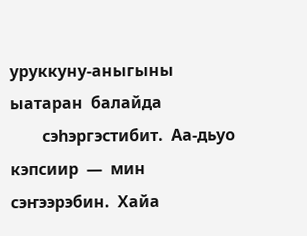уруккуну-аныгыны  ыатаран  балайда
        сэһэргэстибит.  Аа-дьуо  кэпсиир  —  мин  сэҥээрэбин.  Хайа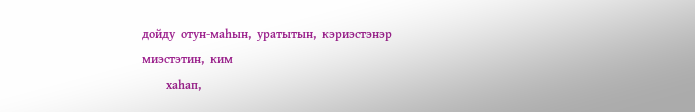дойду  отун-маһын,  уратытын,  кэриэстэнэр  миэстэтин,  ким
        хаһап,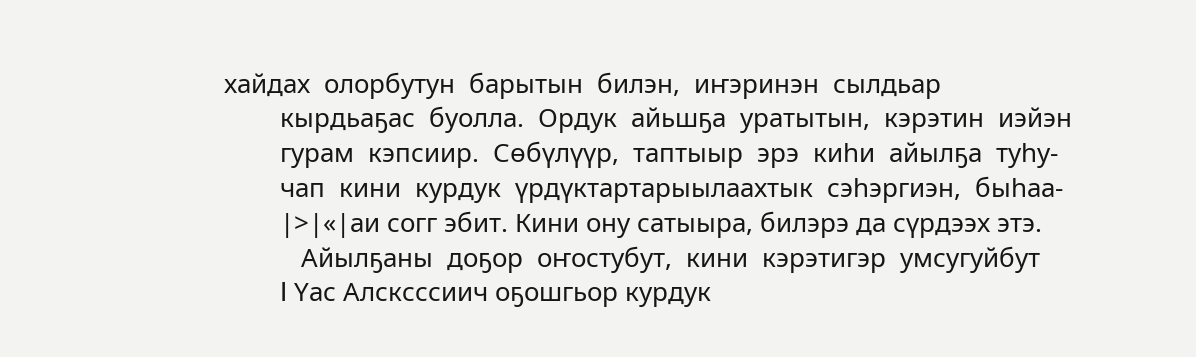хайдах  олорбутун  барытын  билэн,  иҥэринэн  сылдьар
        кырдьаҕас  буолла.  Ордук  айьшҕа  уратытын,  кэрэтин  иэйэн
        гурам  кэпсиир.  Сөбүлүүр,  таптыыр  эрэ  киһи  айылҕа  туһу-
        чап  кини  курдук  үрдүктартарыылаахтык  сэһэргиэн,  быһаа-
        |>|«|аи согг эбит. Кини ону сатыыра, билэрэ да сүрдээх этэ.
           Айылҕаны  доҕор  оҥостубут,  кини  кэрэтигэр  умсугуйбут
        I Үас Алсксссиич оҕошгьор курдук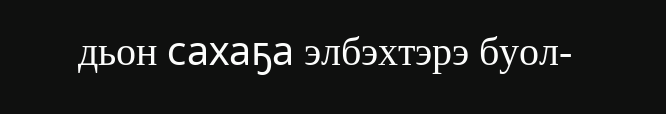дьон сахаҕа элбэхтэрэ буол-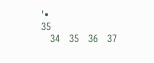'•                                                     35
   34   35   36   37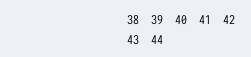38   39   40   41   42   43   44